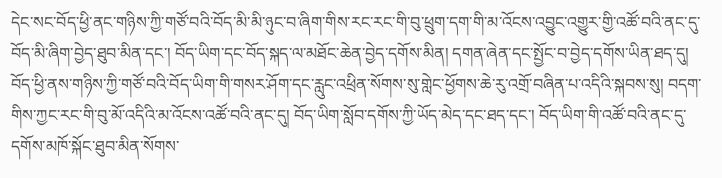དེང་སང་བོད་ཕྱི་ནང་གཉིས་ཀྱི་གཙོ་བའི་བོད་མི་མི་ཉུང་བ་ཞིག་གིས་རང་རང་གི་བུ་ཕྲུག་དག་གི་མ་འོངས་འབྱུང་འགྱུར་གྱི་འཚོ་བའི་ནང་དུ་བོད་མི་ཞིག་བྱེད་ཐུབ་མིན་དང་། བོད་ཡིག་དང་བོད་སྐད་ལ་མཐོང་ཆེན་བྱེད་དགོས་མིན། དགན་ཞེན་དང་སྤྱོང་བ་བྱེད་དགོས་ཡིན་ཐད་དུ། བོད་ཕྱི་ནས་གཉིས་ཀྱི་གཙོ་བའི་བོད་ཡིག་གི་གསར་ཤོག་དང་རླུང་འཕྲིན་སོགས་སུ་གླེང་ཕྱོགས་ཆེ་རུ་འགྲོ་བཞིན་པ་འདིའི་སྐབས་སུ། བདག་གིས་ཀྱང་རང་གི་བུ་མོ་འདིའི་མ་འོངས་འཚོ་བའི་ནང་དུ། བོད་ཡིག་སློབ་དགོས་ཀྱི་ཡོད་མེད་དང་ཐད་དང་། བོད་ཡིག་གི་འཚོ་བའི་ནང་དུ་དགོས་མཁོ་སྐོང་ཐུབ་མིན་སོགས་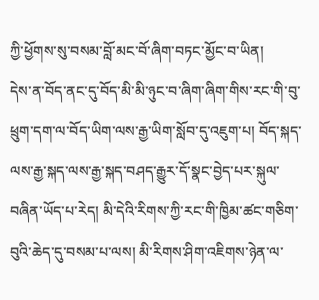ཀྱི་ཕྱོགས་སུ་བསམ་བློ་མང་བོ་ཞིག་བཏང་མྱོང་བ་ཡིན།
དེས་ན་བོད་ནང་དུ་བོད་མི་མི་ཉུང་བ་ཞིག་ཞིག་གིས་རང་གི་བུ་ཕྲུག་དག་ལ་བོད་ཡིག་ལས་རྒྱ་ཡིག་སློབ་དུ་འཇུག་པ། བོད་སྐད་ལས་རྒྱ་སྐད་ལས་རྒྱ་སྐད་བཤད་རྒྱུར་དོ་སྣང་བྱེད་པར་སྐུལ་བཞིན་ཡོད་པ་རེད། མི་དེའི་རིགས་ཀྱི་རང་གི་ཁྱིམ་ཚང་གཅིག་བུའི་ཆེད་དུ་བསམ་པ་ལས། མི་རིགས་ཤིག་འཇིགས་ཉེན་ལ་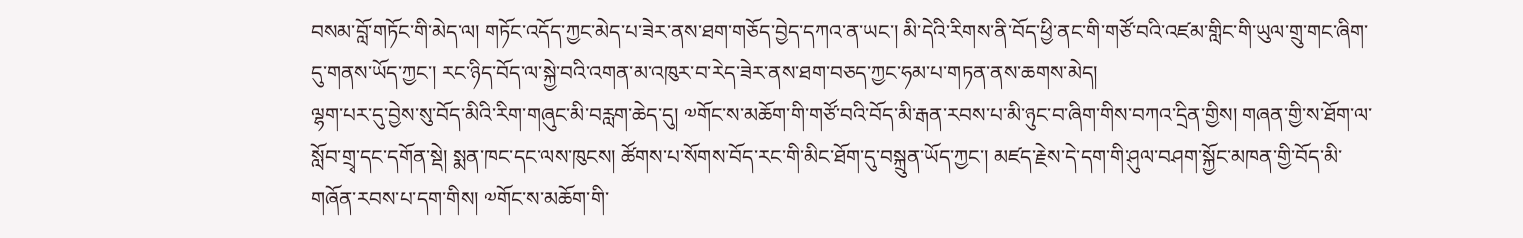བསམ་བློ་གཏོང་གི་མེད་ལ། གཏོང་འདོད་ཀྱང་མེད་པ་ཟེར་ནས་ཐག་གཅོད་བྱེད་དཀའ་ན་ཡང་། མི་དེའི་རིགས་ནི་བོད་ཕྱི་ནང་གི་གཙོ་བའི་འཛམ་གླིང་གི་ཡུལ་གྲུ་གང་ཞིག་དུ་གནས་ཡོད་ཀྱང་། རང་ཉིད་བོད་ལ་སྐྱེ་བའི་འགན་མ་འཁུར་བ་རེད་ཟེར་ནས་ཐག་བཅད་ཀྱང་ཧམ་པ་གཏན་ནས་ཆགས་མེད།
ལྷག་པར་དུ་བྱེས་སུ་བོད་མིའི་རིག་གཞུང་མི་བརླག་ཆེད་དུ། ༧གོང་ས་མཆོག་གི་གཙོ་བའི་བོད་མི་རྒན་རབས་པ་མི་ཉུང་བ་ཞིག་གིས་བཀའ་དྲིན་གྱིས། གཞན་གྱི་ས་ཐོག་ལ་སློབ་གྲྭ་དང་དགོན་སྡེ། སྨན་ཁང་དང་ལས་ཁུངས། ཚོགས་པ་སོགས་བོད་རང་གི་མིང་ཐོག་དུ་བསྐྲུན་ཡོད་ཀྱང་། མཛད་རྗེས་དེ་དག་གི་ཤུལ་བཤག་སྐྱོང་མཁན་གྱི་བོད་མི་གཞོན་རབས་པ་དག་གིས། ༧གོང་ས་མཆོག་གི་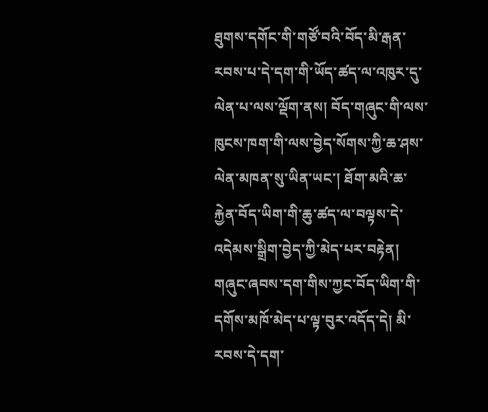ཐུགས་དགོང་གི་གཙོ་བའི་བོད་མི་རྒན་རབས་པ་དེ་དག་གི་ཡོད་ཚད་ལ་འཁུར་དུ་ལེན་པ་ལས་ལྡོག་ནས། བོད་གཞུང་གི་ལས་ཁུངས་ཁག་གི་ལས་བྱེད་སོགས་ཀྱི་ཆ་ཤས་ལེན་མཁན་སུ་ཡིན་ཡང་། ཐོག་མའི་ཆ་རྐྱེན་བོད་ཡིག་གི་ཆུ་ཚད་ལ་བལྟས་དེ་འདེམས་སྒྲིག་བྱེད་ཀྱི་མེད་པར་བརྟེན། གཞུང་ཞབས་དག་གིས་ཀྱང་བོད་ཡིག་གི་དགོས་མཁོ་མེད་པ་ལྟ་བུར་འདོད་དེ། མི་རབས་དེ་དག་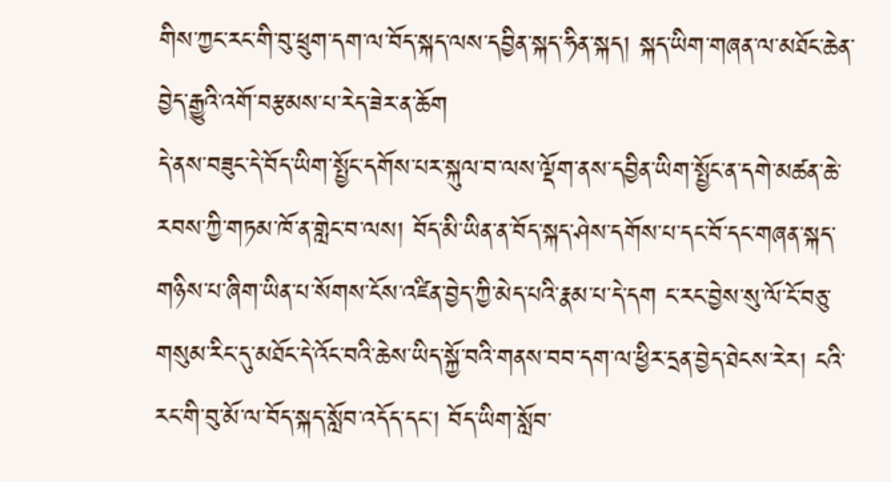གིས་ཀྱང་རང་གི་བུ་ཕྲུག་དག་ལ་བོད་སྐད་ལས་དབྱིན་སྐད་ཧིན་སྐད། སྐད་ཡིག་གཞན་ལ་མཐོང་ཆེན་བྱེད་རྒྱུའི་འགོ་བརྩམས་པ་རེད་ཟེར་ན་ཆོག
དེ་ནས་བཟུང་དེ་བོད་ཡིག་སྤྱོང་དགོས་པར་སྐུལ་བ་ལས་ལྡོག་ནས་དབྱིན་ཡིག་སྤྱོང་ན་དགེ་མཚན་ཆེ་རབས་ཀྱི་གཏམ་ཁོ་ན་གླེང་བ་ལས། བོད་མི་ཡིན་ན་བོད་སྐད་ཤེས་དགོས་པ་དང་བོ་དང་གཞན་སྐད་གཉིས་པ་ཞིག་ཡིན་པ་སོགས་ངོས་འཛིན་བྱེད་ཀྱི་མེད་པའི་རྣམ་པ་དེ་དག ང་རང་བྱེས་སུ་ལོ་ངོ་བཅུ་གསུམ་རིང་དུ་མཐོང་དེ་འོང་བའི་ཆེས་ཡིད་སྐྱོ་བའི་གནས་བབ་དག་ལ་ཕྱིར་དྲན་བྱེད་ཐེངས་རེར། ངའི་རང་གི་བུ་མོ་ལ་བོད་སྐད་སློབ་འདོད་དང་། བོད་ཡིག་སློབ་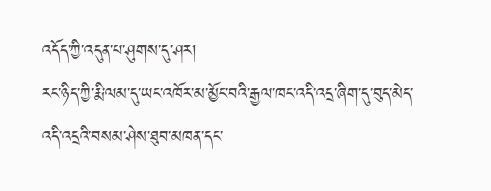འདོད་ཀྱི་འདུན་པ་ཤུགས་དུ་ཤར།
རང་ཉིད་ཀྱི་རྨི་ལམ་དུ་ཡང་འཁོར་མ་མྱོང་བའི་རྒྱལ་ཁང་འདི་འདྲ་ཞིག་དུ་བུད་མེད་འདི་འདྲའི་བསམ་ཤེས་ཐུབ་མཁན་དང་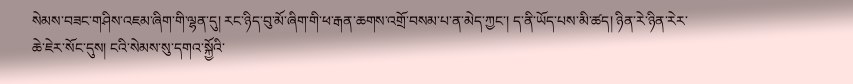སེམས་བཟང་གཤིས་འཇམ་ཞིག་གི་ལྷན་དུ། རང་ཉིད་བུ་མོ་ཞིག་གི་ཕ་རྒན་ཆགས་འགྲོ་བསམ་པ་ན་མེད་ཀྱང་། ད་ནི་ཡོད་པས་མི་ཚད། ཉིན་རེ་ཉིན་རེར་ཆེ་ཇེར་སོང་དུས། ངའི་སེམས་སུ་དགའ་སྐྱོའི་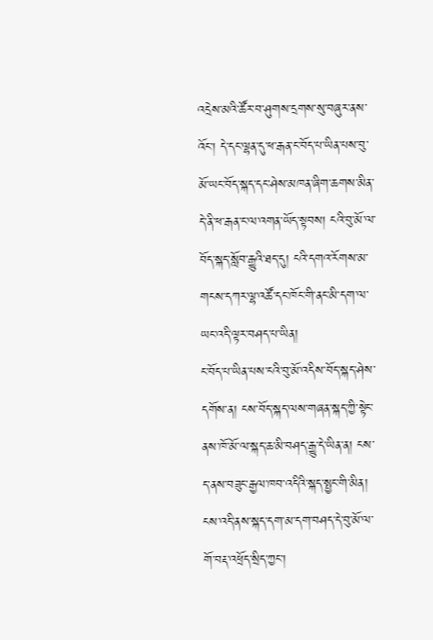འདྲེས་མའི་ཚོར་བ་ཤུགས་དྲགས་སུ་བཞུར་ནས་འོང་། དེ་དང་ལྷན་དུ་ཕ་རྒན་ང་བོད་པ་ཡིན་པས་བུ་མོ་ཡང་བོད་སྐད་དང་ཤེས་མཁན་ཞིག་ཆགས་མིན་དེ་ནི་ཕ་རྒན་ང་ལ་འགན་ཡོད་སྟབས། ངའི་བུ་མོ་ལ་བོད་སྐད་སློབ་རྒྱུའི་ཐད་དུ། ངའི་དགའ་རོགས་མ་གངས་དཀར་ལྷ་འཚོ་དང་ཁོང་གི་ནང་མི་དག་ལ་ཡང་འདི་ལྟར་བཤད་པ་ཡིན།
ང་བོད་པ་ཡིན་པས་ངའི་བུ་མོ་འདིས་བོད་སྐད་ཤེས་དགོས་ན། ངས་བོད་སྐད་ལས་གཞན་སྐད་ཀྱི་སྟེང་ནས་ཁོ་མོ་ལ་སྐད་ཆ་མི་བཤད་རྒྱུ་དེ་ཡིན་ན། ངས་ད་ནས་བཟུང་རྒྱལ་ཁབ་འདིའི་སྐད་སྤྱང་གི་མིན། ངས་འདི་ནས་སྐད་དག་མ་དག་བཤད་དེ་བུ་མོ་ལ་གོ་བརྡ་འཕྲོད་སྲིད་ཀྱང་།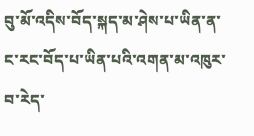བུ་མོ་འདིས་བོད་སྐད་མ་ཤེས་པ་ཡིན་ན་ང་རང་བོད་པ་ཡིན་པའི་འགན་མ་འཁུར་བ་རེད་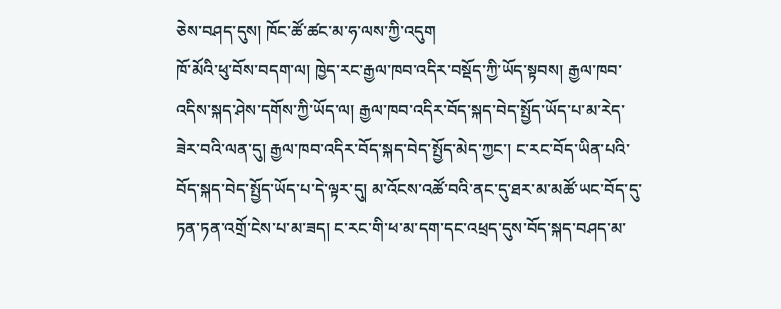ཅེས་བཤད་དུས། ཁོང་ཚོ་ཚང་མ་ཧ་ལས་ཀྱི་འདུག
ཁོ་མོའི་ཕུ་བོས་བདག་ལ། ཁྱེད་རང་རྒྱལ་ཁབ་འདིར་བསྡོད་ཀྱི་ཡོད་སྟབས། རྒྱལ་ཁབ་འདིས་སྐད་ཤེས་དགོས་ཀྱི་ཡོད་ལ། རྒྱལ་ཁབ་འདིར་བོད་སྐད་བེད་སྤྱོད་ཡོད་པ་མ་རེད་ཟེར་བའི་ལན་དུ། རྒྱལ་ཁབ་འདིར་བོད་སྐད་བེད་སྤྱོད་མེད་ཀྱང་། ང་རང་བོད་ཡིན་པའི་བོད་སྐད་བེད་སྤྱོད་ཡོད་པ་དེ་ལྟར་དུ། མ་འོངས་འཚོ་བའི་ནང་དུ་ཐར་མ་མཚོ་ཡང་བོད་དུ་ཏན་ཏན་འགྲོ་ངེས་པ་མ་ཟད། ང་རང་གི་ཕ་མ་དག་དང་འཕྲད་དུས་བོད་སྐད་བཤད་མ་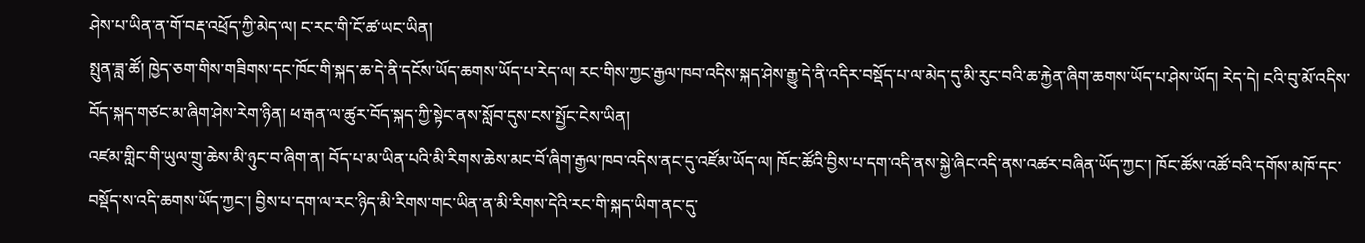ཤེས་པ་ཡིན་ན་གོ་བརྡ་འཕྲོད་ཀྱི་མེད་ལ། ང་རང་གི་ངོ་ཚ་ཡང་ཡིན།
སྤུན་ཟླ་ཚོ། ཁྱེད་ཅག་གིས་གཟིགས་དང་ཁོང་གི་སྐད་ཆ་དེ་ནི་དངོས་ཡོད་ཆགས་ཡོད་པ་རེད་ལ། རང་གིས་ཀྱང་རྒྱལ་ཁབ་འདིས་སྐད་ཤེས་རྒྱུ་དེ་ནི་འདིར་བསྡོད་པ་ལ་མེད་དུ་མི་རུང་བའི་ཆ་རྐྱེན་ཞིག་ཆགས་ཡོད་པ་ཤེས་ཡོད། རེད་དེ། ངའི་བུ་མོ་འདིས་བོད་སྐད་གཙང་མ་ཞིག་ཤེས་རེག་ཉིན། ཕ་རྒན་ལ་ཚུར་བོད་སྐད་ཀྱི་སྟེང་ནས་སློབ་དུས་ངས་སྤྱོང་ངེས་ཡིན།
འཛམ་གླིང་གི་ཡུལ་གྲུ་ཆེས་མི་ཉུང་བ་ཞིག་ན། བོད་པ་མ་ཡིན་པའི་མི་རིགས་ཆེས་མང་བོ་ཞིག་རྒྱལ་ཁབ་འདིས་ནང་དུ་འཛོམ་ཡོད་ལ། ཁོང་ཚོའི་བྱིས་པ་དག་འདི་ནས་སྐྱེ་ཞིང་འདི་ནས་འཚར་བཞིན་ཡོད་ཀྱང་། ཁོང་ཚོས་འཚོ་བའི་དགོས་མཁོ་དང་བསྡོད་ས་འདི་ཆགས་ཡོད་ཀྱང་། བྱིས་པ་དག་ལ་རང་ཉིད་མི་རིགས་གང་ཡིན་ན་མི་རིགས་དེའི་རང་གི་སྐད་ཡིག་ནང་དུ་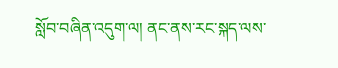སློབ་བཞིན་འདུག་ལ། ནང་ནས་རང་སྐད་ལས་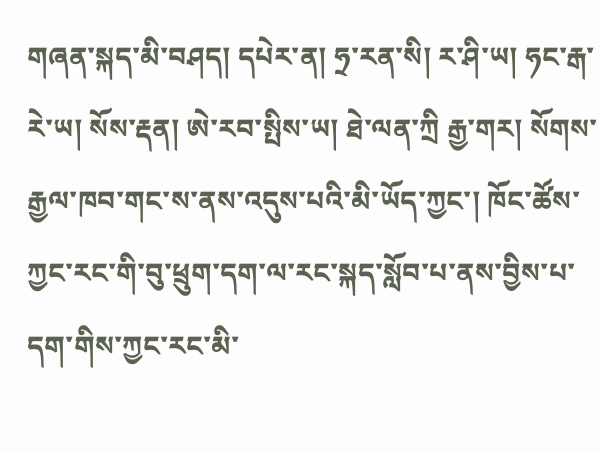གཞན་སྐད་མི་བཤད། དཔེར་ན། ཧྲ་རན་སི། ར་ཤི་ཡ། ཧང་རྒ་རེ་ཡ། སོས་རྡན། ཨེ་རབ་སྤིས་ཡ། ཐེ་ལན་ཀྲི རྒྱ་གར། སོགས་རྒྱལ་ཁབ་གང་ས་ནས་འདུས་པའི་མི་ཡོད་ཀྱང་། ཁོང་ཚོས་ཀྱང་རང་གི་བུ་ཕྲུག་དག་ལ་རང་སྐད་སློབ་པ་ནས་བྱིས་པ་དག་གིས་ཀྱང་རང་མི་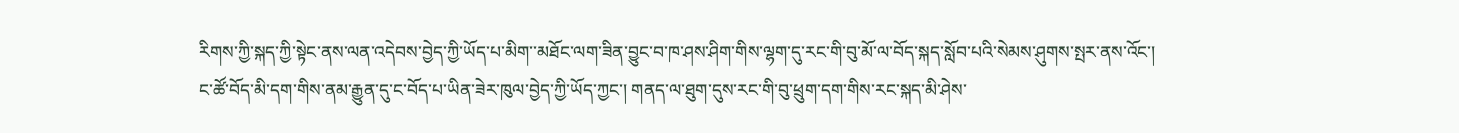རིགས་ཀྱི་སྐད་ཀྱི་སྟེང་ནས་ལན་འདེབས་བྱེད་ཀྱི་ཡོད་པ་མིག་་མཐོང་ལག་ཟིན་བྱུང་བ་ཁ་ཤས་ཤིག་གིས་ལྷག་དུ་རང་གི་བུ་མོ་ལ་བོད་སྐད་སློབ་པའི་སེམས་ཤུགས་སྤར་ནས་འོང་།
ང་ཚོ་བོད་མི་དག་གིས་ནམ་རྒྱུན་དུ་ང་བོད་པ་ཡིན་ཟེར་ཁུལ་བྱེད་ཀྱི་ཡོད་ཀྱང་། གནད་ལ་ཐུག་དུས་རང་གི་བུ་ཕྲུག་དག་གིས་རང་སྐད་མི་ཤེས་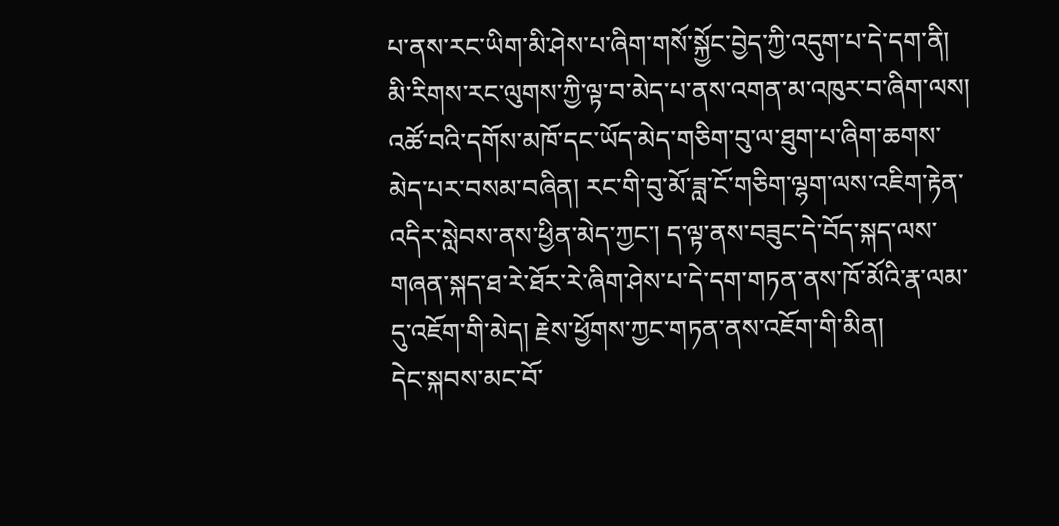པ་ནས་རང་ཡིག་མི་ཤེས་པ་ཞིག་གསོ་སྐྱོང་བྱེད་ཀྱི་འདུག་པ་དེ་དག་ནི། མི་རིགས་རང་ལུགས་ཀྱི་ལྟ་བ་མེད་པ་ནས་འགན་མ་འཁུར་བ་ཞིག་ལས། འཚོ་བའི་དགོས་མཁོ་དང་ཡོད་མེད་གཅིག་བུ་ལ་ཐུག་པ་ཞིག་ཆགས་མེད་པར་བསམ་བཞིན། རང་གི་བུ་མོ་ཟླ་ངོ་གཅིག་ལྷག་ལས་འཇིག་རྟེན་འདིར་སླེབས་ནས་ཕྱིན་མེད་ཀྱང་། ད་ལྟ་ནས་བཟུང་དེ་བོད་སྐད་ལས་གཞན་སྐད་ཐ་རེ་ཐོར་རེ་ཞིག་ཤེས་པ་དེ་དག་གཏན་ནས་ཁོ་མོའི་རྣ་ལམ་དུ་འཇོག་གི་མེད། རྗེས་ཕྱོགས་ཀྱང་གཏན་ནས་འཇོག་གི་མིན།
དེང་སྐབས་མང་བོ་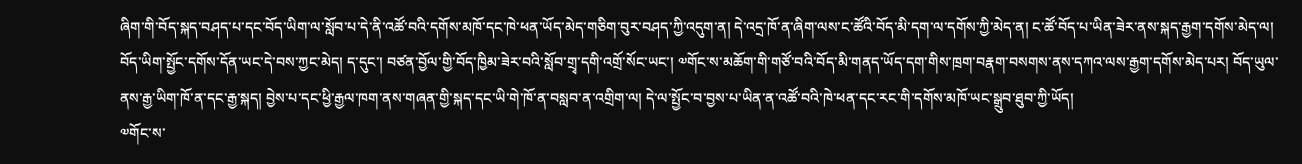ཞིག་གི་བོད་སྐད་བཤད་པ་དང་བོད་ཡིག་ལ་སློབ་པ་དེ་ནི་འཚོ་བའི་དགོས་མཁོ་དང་ཁེ་ཕན་ཡོད་མེད་གཅིག་བུར་བཤད་ཀྱི་འདུག་ན། དེ་འདྲ་ཁོ་ན་ཞིག་ལས་ང་ཚོའི་བོད་མི་དག་ལ་དགོས་ཀྱི་མེད་ན། ང་ཚོ་བོད་པ་ཡིན་ཟེར་ནས་སྐད་རྒྱག་དགོས་མེད་ལ། བོད་ཡིག་སྤྱོང་དགོས་དོན་ཡང་དེ་བས་ཀྱང་མེད། ད་དུང་། བཙན་བྱོལ་གྱི་བོད་ཁྱིམ་ཟེར་བའི་སློབ་གྲྭ་དགི་འགྲོ་སོང་ཡང་། ༧གོང་ས་མཆོག་གི་གཙོ་བའི་བོད་མི་གནད་ཡོད་དག་གིས་ཁྲག་བརྣག་བསགས་ནས་དཀའ་ལས་རྒྱག་དགོས་མེད་པར། བོད་ཡུལ་ནས་རྒྱ་ཡིག་ཁོ་ན་དང་རྒྱ་སྐད། བྱེས་པ་དང་ཕྱི་རྒྱལ་ཁག་ནས་གཞན་གྱི་སྐད་དང་ཡི་གེ་ཁོ་ན་བསླབ་ན་འགྲིག་ལ། དེ་ལ་སྤྱོང་བ་བྱས་པ་ཡིན་ན་འཚོ་བའི་ཁེ་ཕན་དང་རང་གི་དགོས་མཁོ་ཡང་སྒྲུབ་ཐུབ་ཀྱི་ཡོད།
༧གོང་ས་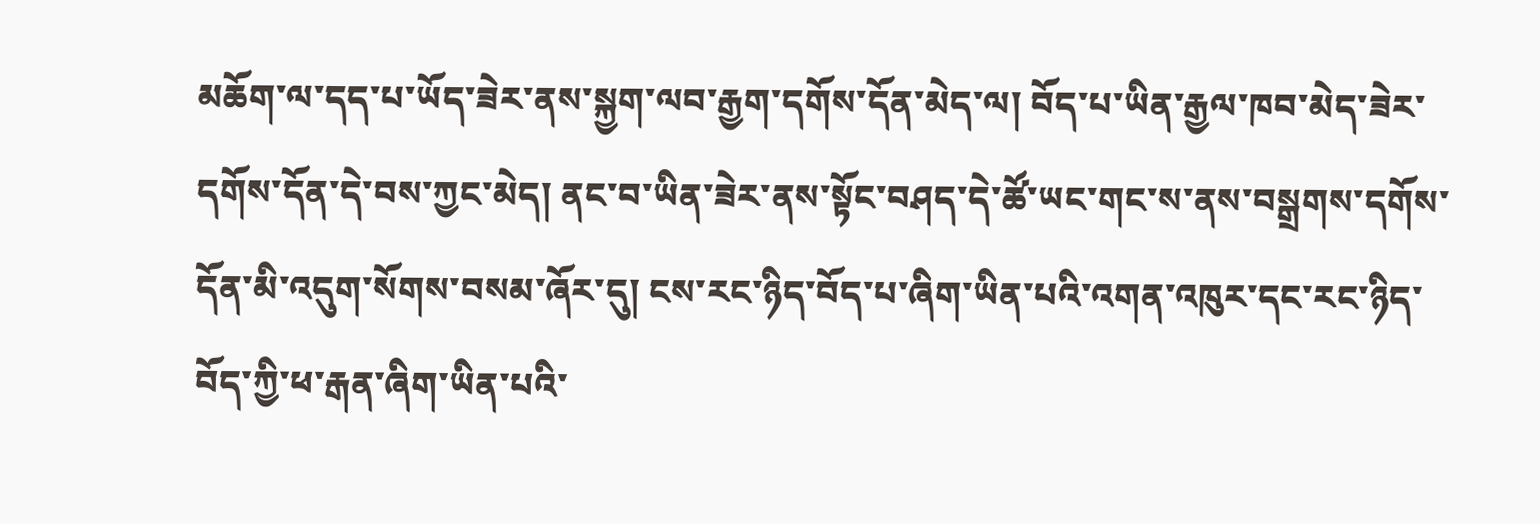མཆོག་ལ་དད་པ་ཡོད་ཟེར་ནས་སྐྱག་ལབ་རྒྱག་དགོས་དོན་མེད་ལ། བོད་པ་ཡིན་རྒྱལ་ཁབ་མེད་ཟེར་དགོས་དོན་དེ་བས་ཀྱང་མེད། ནང་བ་ཡིན་ཟེར་ནས་སྟོང་བཤད་དེ་ཚོ་ཡང་གང་ས་ནས་བསྒྲགས་དགོས་དོན་མི་འདུག་སོགས་བསམ་ཞོར་དུ། ངས་རང་ཉིད་བོད་པ་ཞིག་ཡིན་པའི་འགན་འཁུར་དང་རང་ཉིད་བོད་ཀྱི་ཕ་རྒན་ཞིག་ཡིན་པའི་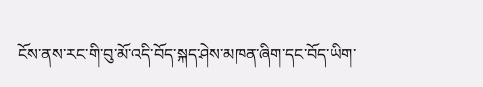ངོས་ནས་རང་གི་བུ་མོ་འདི་བོད་སྐད་ཤེས་མཁན་ཞིག་དང་བོད་ཡིག་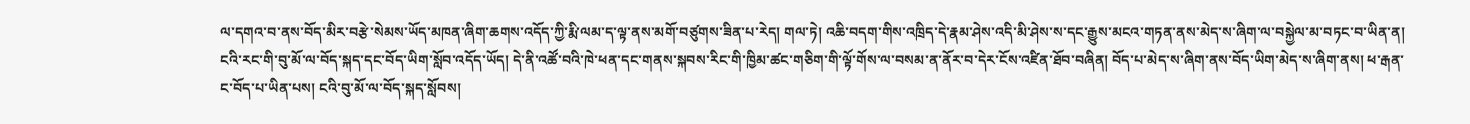ལ་དགའ་བ་ནས་བོད་མིར་བརྩེ་སེམས་ཡོད་མཁན་ཞིག་ཆགས་འདོད་ཀྱི་རྨི་ལམ་ད་ལྟ་ནས་མགོ་བཙུགས་ཟིན་པ་རེད། གལ་ཏེ། འཆི་བདག་གིས་འཁྲིད་དེ་རྣམ་ཤེས་འདི་མི་ཤེས་ས་དང་རྒྱུས་མངའ་གཏན་ནས་མེད་ས་ཞིག་ལ་བསྐྱེལ་མ་བཏང་བ་ཡིན་ན། ངའི་རང་གི་བུ་མོ་ལ་བོད་སྐད་དང་བོད་ཡིག་སློབ་འདོད་ཡོད། དེ་ནི་འཚོ་བའི་ཁེ་ཕན་དང་གནས་སྐབས་རིང་གི་ཁྱིམ་ཚང་གཅིག་གི་ལྟོ་གོས་ལ་བསམ་ན་ནོར་བ་དེར་ངོས་འཛིན་ཐོབ་བཞིན། བོད་པ་མེད་ས་ཞིག་ནས་བོད་ཡིག་མེད་ས་ཞིག་ནས། ཕ་རྒན་ང་བོད་པ་ཡིན་པས། ངའི་བུ་མོ་ལ་བོད་སྐད་སློབས།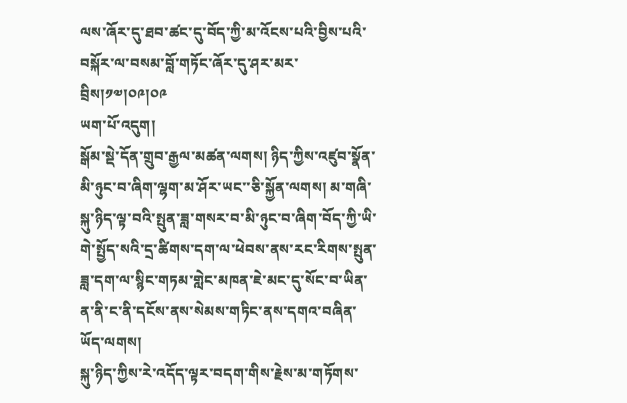ལས་ཞོར་དུ་ཐབ་ཚང་དུ་བོད་ཀྱི་མ་འོངས་པའི་བྱིས་པའི་བསྐོར་ལ་བསམ་བློ་གཏོང་ཞོར་དུ་ཤར་མར་བྲིས།༡༧།༠༩།༠༩
ཡག་པོ་འདུག།
སྒོམ་སྡེ་དོན་གྲུབ་རྒྱལ་མཚན་ལགས། ཉིད་ཀྱིས་འཛུབ་སྣོན་མི་ཉུང་བ་ཞིག་ལྷག་མ་ཤོར་ཡང་་ཅི་སྐྱོན་ལགས། མ་གཞི་སྐུ་ཉིད་ལྟ་བའི་སྤུན་ཟླ་གསར་བ་མི་ཉུང་བ་ཞིག་བོད་ཀྱི་ཡི་གེ་སྤྱོད་སའི་དྲ་ཚིགས་དག་ལ་ཕེབས་ནས་རང་རིགས་སྤུན་ཟླ་དག་ལ་སྙིང་གཏམ་གླེང་མཁན་ཇེ་མང་དུ་སོང་བ་ཡིན་ན་ནི་ང་ནི་དངོས་ནས་སེམས་གཏིང་ནས་དགའ་བཞིན་ཡོད་ལགས།
སྐུ་ཉིད་ཀྱིས་རེ་འདོད་ལྟར་བདག་གིས་རྗེས་མ་གཏོགས་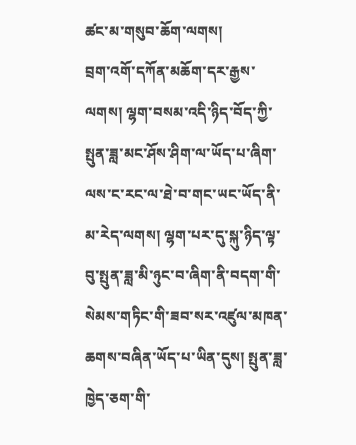ཚང་མ་གསུབ་ཆོག་ལགས།
བྲག་འགོ་དཀོན་མཆོག་དར་རྒྱས་ལགས། ལྷག་བསམ་འདི་ཉིད་བོད་ཀྱི་སྤུན་ཟླ་མང་ཤོས་ཤིག་ལ་ཡོད་པ་ཞིག་ལས་ང་རང་ལ་ཐེ་བ་གང་ཡང་ཡོད་ནི་མ་རེད་ལགས། ལྷག་པར་དུ་སྐུ་ཉིད་ལྟ་བུ་སྤུན་ཟླ་མི་ཉུང་བ་ཞིག་ནི་བདག་གི་སེམས་གཏིང་གི་ཟབ་སར་འཛུལ་མཁན་ཆགས་བཞིན་ཡོད་པ་ཡིན་དུས། སྤུན་ཟླ་ཁྱེད་ཅག་གི་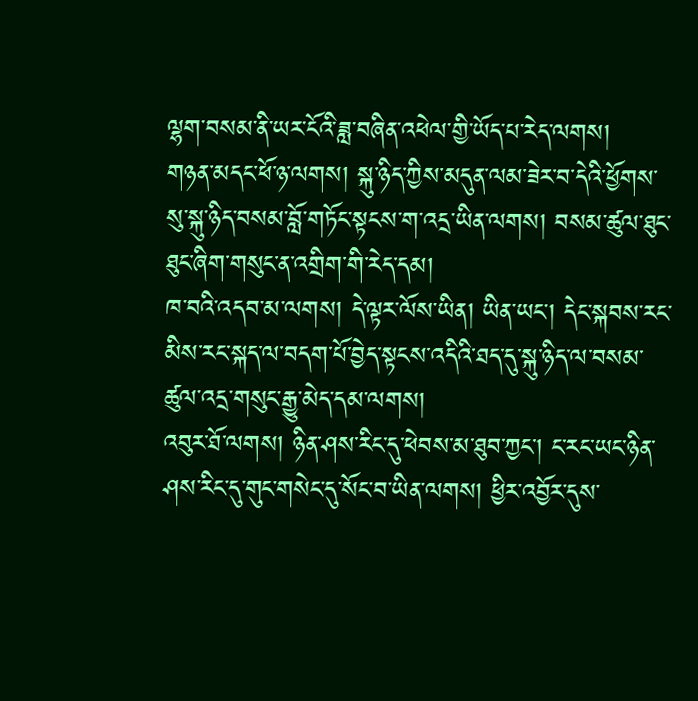ལྷག་བསམ་ནི་ཡར་ངོའི་ཟླ་བཞིན་འཕེལ་གྱི་ཡོད་པ་རེད་ལགས།
གཉན་མདང་ཕོ་ཉ་ལགས། སྐུ་ཉིད་ཀྱིས་མདུན་ལམ་ཟེར་བ་དེའི་ཕྱོགས་སུ་སྐུ་ཉིད་བསམ་བློ་གཏོང་སྟངས་ག་འདྲ་ཡིན་ལགས། བསམ་ཚུལ་ཐུང་ཐུང་ཞིག་གསུང་ན་འགྲིག་གི་རེད་དམ།
ཁ་བའི་འདབ་མ་ལགས། དེ་ལྟར་ལོས་ཡིན། ཡིན་ཡང་། དེང་སྐབས་རང་མིས་རང་སྐད་ལ་བདག་པོ་བྱེད་སྟངས་འདིའི་ཐད་དུ་སྐུ་ཉིད་ལ་བསམ་ཚུལ་འདྲ་གསུང་རྒྱུ་མེད་དམ་ལགས།
འབུར་ཐོ་ལགས། ཉིན་ཤས་རིང་དུ་ཕེབས་མ་ཐུབ་ཀྱང་། ང་རང་ཡང་ཉིན་ཤས་རིང་དུ་གུང་གསེང་དུ་སོང་བ་ཡིན་ལགས། ཕྱིར་འབྱོར་དུས་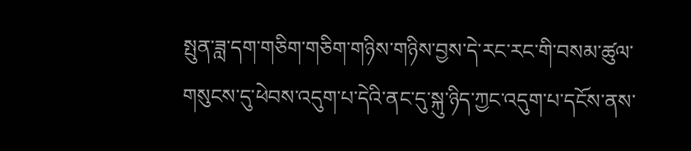སྤུན་ཟླ་དག་གཅིག་གཅིག་གཉིས་གཉིས་བྱས་དེ་རང་རང་གི་བསམ་ཚུལ་གསུངས་དུ་ཕེབས་འདུག་པ་དེའི་ནང་དུ་སྐུ་ཉིད་ཀྱང་འདུག་པ་དངོས་ནས་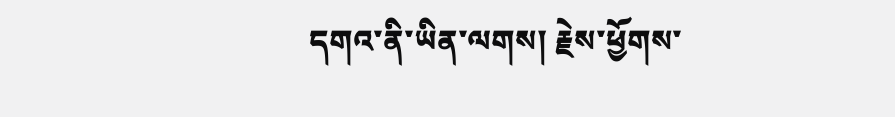དགའ་ནི་ཡིན་ལགས། རྗེས་ཕྱོགས་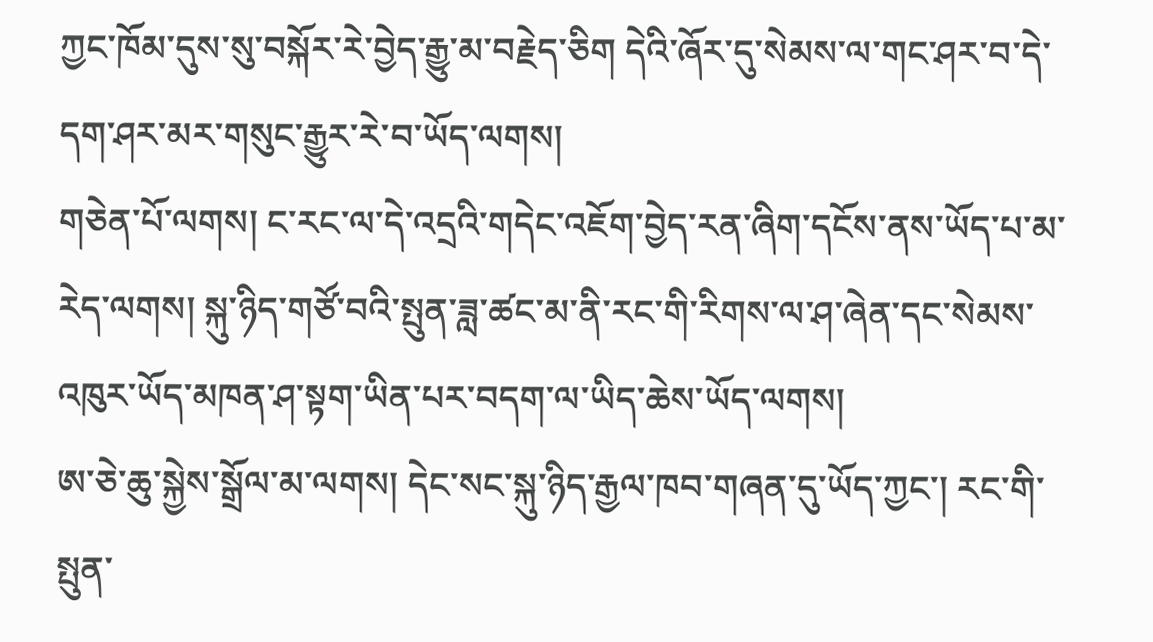ཀྱང་ཁོམ་དུས་སུ་བསྐོར་རེ་བྱེད་རྒྱུ་མ་བརྗེད་ཅིག དེའི་ཞོར་དུ་སེམས་ལ་གང་ཤར་བ་དེ་དག་ཤར་མར་གསུང་རྒྱུར་རེ་བ་ཡོད་ལགས།
གཅེན་པོ་ལགས། ང་རང་ལ་དེ་འདྲའི་གདེང་འཇོག་བྱེད་རན་ཞིག་དངོས་ནས་ཡོད་པ་མ་རེད་ལགས། སྐུ་ཉིད་གཙོ་བའི་སྤུན་ཟླ་ཚང་མ་ནི་རང་གི་རིགས་ལ་ཤ་ཞེན་དང་སེམས་འཁུར་ཡོད་མཁན་ཤ་སྟག་ཡིན་པར་བདག་ལ་ཡིད་ཆེས་ཡོད་ལགས།
ཨ་ཅེ་ཆུ་སྐྱེས་སྒྲོལ་མ་ལགས། དེང་སང་སྐུ་ཉིད་རྒྱལ་ཁབ་གཞན་དུ་ཡོད་ཀྱང་། རང་གི་སྤུན་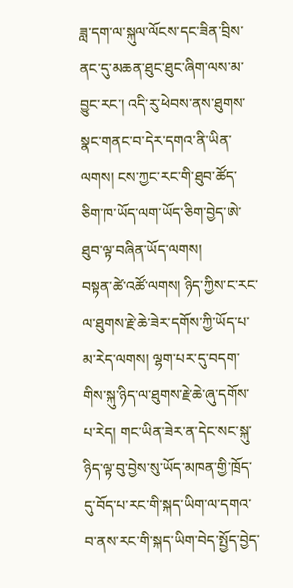ཟླ་དག་ལ་སྐུལ་ལོངས་དང་ཟིན་བྲིས་ནང་དུ་མཆན་ཐུང་ཐུང་ཞིག་ལས་མ་བྱུང་རང་། འདི་རུ་ཕེབས་ནས་ཐུགས་སྣང་གནང་བ་དེར་དགའ་ནི་ཡིན་ལགས། ངས་ཀྱང་རང་གི་ཐུབ་ཚོད་ཅིག་ཁ་ཡོད་ལག་ཡོད་ཅིག་བྱེད་ཨེ་ཐུབ་ལྟ་བཞིན་ཡོད་ལགས།
བསྟན་ཚེ་འཚོ་ལགས། ཉིད་ཀྱིས་ང་རང་ལ་ཐུགས་རྗེ་ཆེ་ཟེར་དགོས་ཀྱི་ཡོད་པ་མ་རེད་ལགས། ལྷག་པར་དུ་བདག་གིས་སྐུ་ཉིད་ལ་ཐུགས་རྗེ་ཆེ་ཞུ་དགོས་པ་རེད། གང་ཡིན་ཟེར་ན་དེང་སང་སྐུ་ཉིད་ལྟ་བུ་བྱེས་སུ་ཡོད་མཁན་གྱི་ཁྲོད་དུ་བོད་པ་རང་གི་སྐད་ཡིག་ལ་དགའ་བ་ནས་རང་གི་སྐད་ཡིག་བེད་སྤྱོད་བྱེད་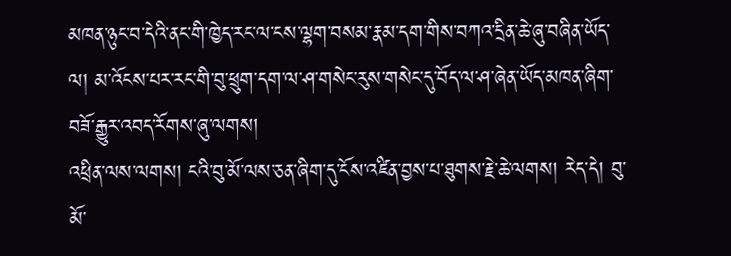མཁན་ཉུང་བ་དེའི་ནང་གི་ཁྱེད་རང་ལ་ངས་ལྷག་བསམ་རྣམ་དག་གིས་བཀའ་དྲིན་ཆེ་ཞུ་བཞིན་ཡོད་ལ། མ་འོངས་པར་རང་གི་བུ་ཕྲུག་དག་ལ་ཤ་གསེང་རུས་གསེང་དུ་བོད་ལ་ཤ་ཞེན་ཡོད་མཁན་ཞིག་བཟོ་རྒྱུར་འབད་རོགས་ཞུ་ལགས།
འཕྲིན་ལས་ལགས། ངའི་བུ་མོ་ལས་ཅན་ཞིག་དུ་ངོས་འཛིན་བྱས་པ་ཐུགས་རྗེ་ཆེ་ལགས། རེད་དེ། བུ་མོ་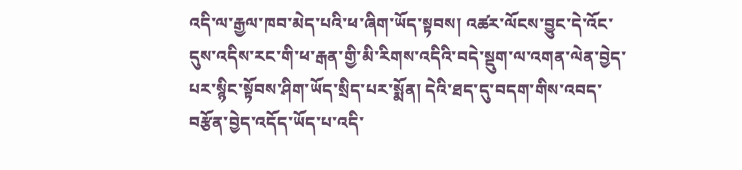འདི་ལ་རྒྱལ་ཁབ་མེད་པའི་ཕ་ཞིག་ཡོད་སྟབས། འཚར་ལོངས་བྱུང་དེ་འོང་དུས་འདིས་རང་གི་ཕ་རྒན་གྱི་མི་རིགས་འདིའི་བདེ་སྡུག་ལ་འགན་ལེན་བྱེད་པར་སྙིང་སྟོབས་ཤིག་ཡོད་སྲིད་པར་སྨོན། དེའི་ཐད་དུ་བདག་གིས་འབད་བརྩོན་བྱེད་འདོད་ཡོད་པ་འདི་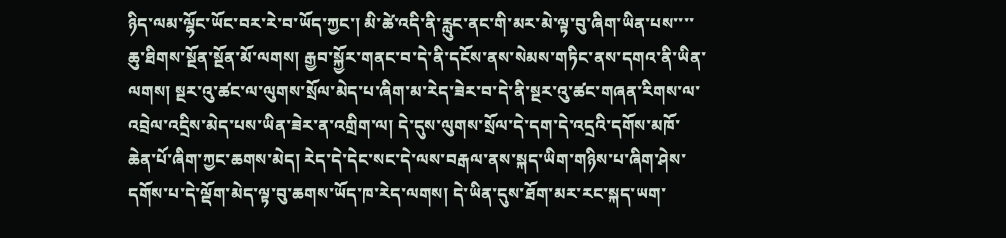ཉིད་ལམ་ལྷོང་ཡོང་བར་རེ་བ་ཡོད་ཀྱང་། མི་ཚེ་འདི་ནི་རླུང་ནང་གི་མར་མེ་ལྟ་བུ་ཞིག་ཡིན་པས་་་་
ཆུ་ཐིགས་སྔོན་སྔོན་མོ་ལགས། རྒྱབ་སྐྱོར་གནང་བ་དེ་ནི་དངོས་ནས་སེམས་གཏིང་ནས་དགའ་ནི་ཡིན་ལགས། སྔར་འུ་ཚང་ལ་ལུགས་སྲོལ་མེད་པ་ཞིག་མ་རེད་ཟེར་བ་དེ་ནི་སྔར་འུ་ཚང་གཞན་རིགས་ལ་འབྲེལ་འདྲིས་མེད་པས་ཡིན་ཟེར་ན་འགྲིག་ལ། དེ་དུས་ལུགས་སྲོལ་དེ་དག་དེ་འདྲའི་དགོས་མཁོ་ཆེན་པོ་ཞིག་ཀྱང་ཆགས་མེད། རེད་དེ་དེང་སང་དེ་ལས་བརྒལ་ནས་སྐད་ཡིག་གཉིས་པ་ཞིག་ཤེས་དགོས་པ་དེ་ལྡོག་མེད་ལྟ་བུ་ཆགས་ཡོད་ཁ་རེད་ལགས། དེ་ཡིན་དུས་ཐོག་མར་རང་སྐད་ཡག་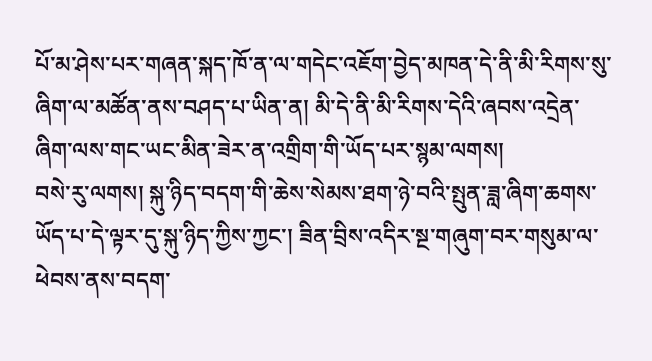པོ་མ་ཤེས་པར་གཞན་སྐད་ཁོ་ན་ལ་གདེང་འཇོག་བྱེད་མཁན་དེ་ནི་མི་རིགས་སུ་ཞིག་ལ་མཚོན་ནས་བཤད་པ་ཡིན་ན། མི་དེ་ནི་མི་རིགས་དེའི་ཞབས་འདྲེན་ཞིག་ལས་གང་ཡང་མིན་ཟེར་ན་འགྲིག་གི་ཡོད་པར་སྙམ་ལགས།
བསེ་རུ་ལགས། སྐུ་ཉིད་བདག་གི་ཆེས་སེམས་ཐག་ཉེ་བའི་སྤུན་ཟླ་ཞིག་ཆགས་ཡོད་པ་དེ་ལྟར་དུ་སྐུ་ཉིད་ཀྱིས་ཀྱང་། ཟིན་བྲིས་འདིར་སྔ་གཞུག་བར་གསུམ་ལ་ཕེབས་ནས་བདག་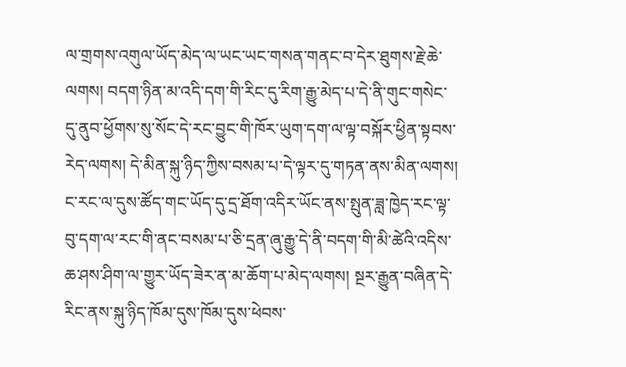ལ་གྲགས་འགུལ་ཡོད་མེད་ལ་ཡང་ཡང་གསན་གནང་བ་དེར་ཐུགས་རྗེ་ཆེ་ལགས། བདག་ཉིན་མ་འདི་དག་གི་རིང་དུ་རིག་རྒྱུ་མེད་པ་དེ་ནི་གུང་གསེང་དུ་ནུབ་ཕྱོགས་སུ་སོང་དེ་རང་བྱུང་གི་ཁོར་ཡུག་དག་ལ་ལྟ་བསྐོར་ཕྱིན་སྟབས་རེད་ལགས། དེ་མིན་སྐུ་ཉིད་ཀྱིས་བསམ་པ་དེ་ལྟར་དུ་གཏན་ནས་མིན་ལགས། ང་རང་ལ་དུས་ཚོད་གང་ཡོད་དུ་དྲ་ཐོག་འདིར་ཡོང་ནས་སྤུན་ཟླ་ཁྱེད་རང་ལྟ་བུ་དག་ལ་རང་གི་ནང་བསམ་པ་ཅི་དྲན་ཞུ་རྒྱུ་དེ་ནི་བདག་གི་མི་ཚེའི་འདིས་ཆ་ཤས་ཤིག་ལ་གྱུར་ཡོད་ཟེར་ན་མ་ཆོག་པ་མེད་ལགས། སྔར་རྒྱུན་བཞིན་དེ་རིང་ནས་སྐུ་ཉིད་ཁོམ་དུས་ཁོམ་དུས་ཕེབས་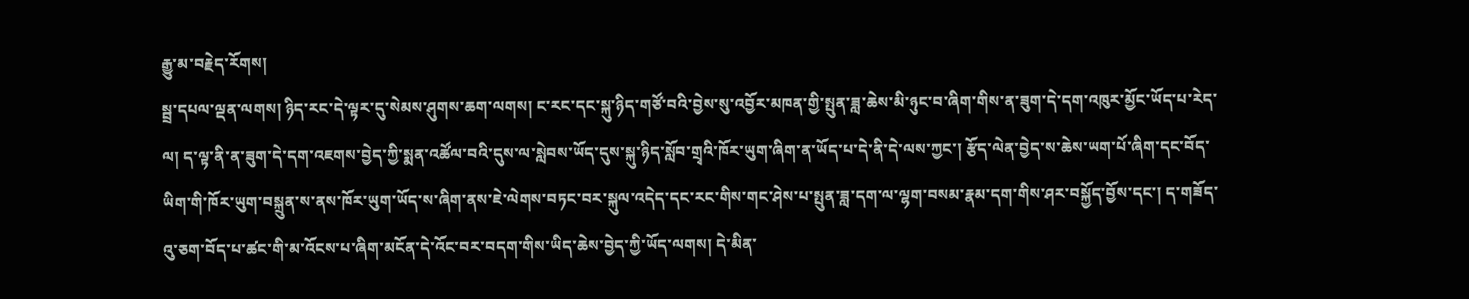རྒྱུ་མ་བརྗེད་རོགས།
སྦྲ་དཔལ་ལྡན་ལགས། ཉིད་རང་དེ་ལྟར་དུ་སེམས་ཤུགས་ཆག་ལགས། ང་རང་དང་སྐུ་ཉིད་གཙོ་བའི་བྱེས་སུ་འབྱོར་མཁན་གྱི་སྤུན་ཟླ་ཆེས་མི་ཉུང་བ་ཞིག་གིས་ན་ཟུག་དེ་དག་འཁུར་མྱོང་ཡོད་པ་རེད་ལ། ད་ལྟ་ནི་ན་ཟུག་དེ་དག་འཇགས་བྱེད་ཀྱི་སྨན་འཚོལ་བའི་དུས་ལ་སླེབས་ཡོད་དུས་སྐུ་ཉིད་སློབ་གྲྭའི་ཁོར་ཡུག་ཞིག་ན་ཡོད་པ་དེ་ནི་དེ་ལས་ཀྱང་། རྩོད་ལེན་བྱེད་ས་ཆེས་ཡག་པོ་ཞིག་དང་བོད་ཡིག་གི་ཁོར་ཡུག་བསྐྲུན་ས་ནས་ཁོར་ཡུག་ཡོད་ས་ཞིག་ནས་ཇེ་ལེགས་བཏང་བར་སྐུལ་འདེད་དང་རང་གིས་གང་ཤེས་པ་སྤུན་ཟླ་དག་ལ་ལྷག་བསམ་རྣམ་དག་གིས་ཤར་བསྐྱོད་བྱོས་དང་། ད་གཟོད་འུ་ཅག་བོད་པ་ཚང་གི་མ་འོངས་པ་ཞིག་མངོན་དེ་འོང་བར་བདག་གིས་ཡིད་ཆེས་བྱེད་ཀྱི་ཡོད་ལགས། དེ་མིན་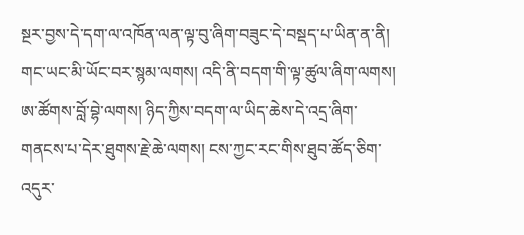སྔར་བྱས་དེ་དག་ལ་འཁོན་ལན་ལྟ་བུ་ཞིག་བཟུང་དེ་བསྡད་པ་ཡིན་ན་ནི། གང་ཡང་མི་ཡོང་བར་སྙམ་ལགས། འདི་ནི་བདག་གི་ལྟ་ཚུལ་ཞིག་ལགས།
ཨ་ཚོགས་བློ་བྷེ་ལགས། ཉིད་ཀྱིས་བདག་ལ་ཡིད་ཆེས་དེ་འདྲ་ཞིག་གནངས་པ་དེར་ཐུགས་རྗེ་ཆེ་ལགས། ངས་ཀྱང་རང་གིས་ཐུབ་ཚོད་ཅིག་འདུར་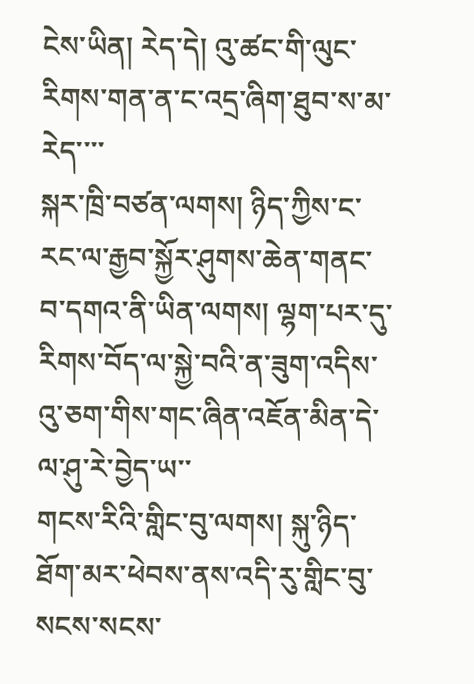ངེས་ཡིན། རེད་དེ། འུ་ཚང་གི་ལུང་རིགས་གན་ན་ང་འདྲ་ཞིག་ཐུབ་ས་མ་རེད་་་་
སྐར་ཁྲི་བཙན་ལགས། ཉིད་ཀྱིས་ང་རང་ལ་རྒྱབ་སྐྱོར་ཤུགས་ཆེན་གནང་བ་དགའ་ནི་ཡིན་ལགས། ལྷག་པར་དུ་རིགས་བོད་ལ་སྐྱེ་བའི་ན་ཟུག་འདིས་འུ་ཅག་གིས་གང་ཞིན་འཇོན་མིན་དེ་ལ་ཤུ་རེ་བྱེད་ཡ་་
གངས་རིའི་གླིང་བུ་ལགས། སྐུ་ཉིད་ཐོག་མར་ཕེབས་ནས་འདི་རུ་གླིང་བུ་སངས་སངས་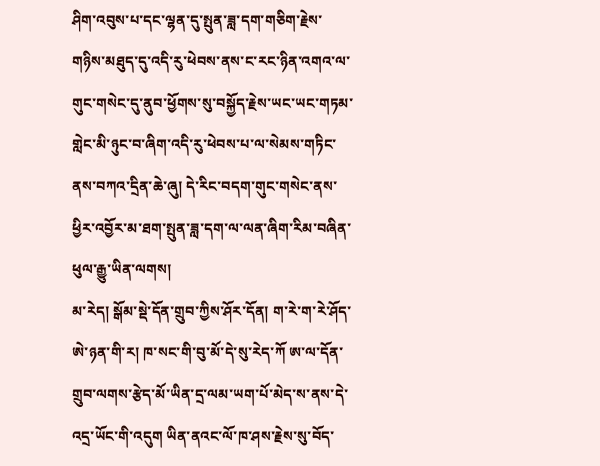ཤིག་འབུས་པ་དང་ལྷན་དུ་སྤུན་ཟླ་དག་གཅིག་རྗེས་གཉིས་མཐུད་དུ་འདི་རུ་ཕེབས་ནས་ང་རང་ཉིན་འགའ་ལ་གུང་གསེང་དུ་ནུབ་ཕྱོགས་སུ་བསྐྱོད་རྗེས་ཡང་ཡང་གཏམ་གླེང་མི་ཉུང་བ་ཞིག་འདི་རུ་ཕེབས་པ་ལ་སེམས་གཏིང་ནས་བཀའ་དྲིན་ཆེ་ཞུ། དེ་རིང་བདག་གུང་གསེང་ནས་ཕྱིར་འབྱོར་མ་ཐག་སྤུན་ཟླ་དག་ལ་ལན་ཞིག་རིམ་བཞིན་ཕུལ་རྒྱུ་ཡིན་ལགས།
མ་རེད། སྒོམ་སྡེ་དོན་གྲུབ་ཀྱིས་ཤོར་དོན། ག་རེ་ག་རེ་ཤོད་ཨེ་ཉན་གི་ར། ཁ་སང་གི་བུ་མོ་དེ་སུ་རེད་ཀོ ཨ་ལ་དོན་གྲུབ་ལགས་རྩེད་མོ་ཡིན་དྲ་ལམ་ཡག་པོ་མེད་ས་ནས་དེ་འདྲ་ཡོང་གི་འདུག ཡིན་ནའང་ལོ་ཁ་ཤས་རྗེས་སུ་བོད་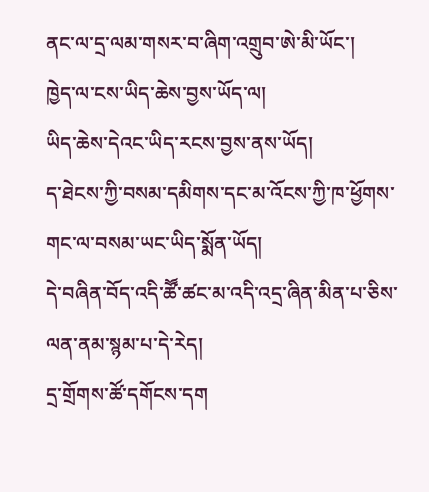ནང་ལ་དྲ་ལམ་གསར་བ་ཞིག་འགྲུབ་ཨེ་མི་ཡོང་།
ཁྱེད་ལ་ངས་ཡིད་ཆེས་བྱས་ཡོད་ལ།
ཡིད་ཆེས་དེའང་ཡིད་རངས་བྱས་ནས་ཡོད།
ད་ཐེངས་ཀྱི་བསམ་དམིགས་དང་མ་འོངས་ཀྱི་ཁ་ཕྱོགས་གང་ལ་བསམ་ཡང་ཡིད་སྨོན་ཡོད།
དེ་བཞིན་བོད་འདི་ཚཽ་ཚང་མ་འདི་འདྲ་ཞིན་མིན་པ་ཅིས་ལན་ནམ་སྙམ་པ་དེ་རེད།
དྲ་གྲོགས་ཚོ་དགོངས་དག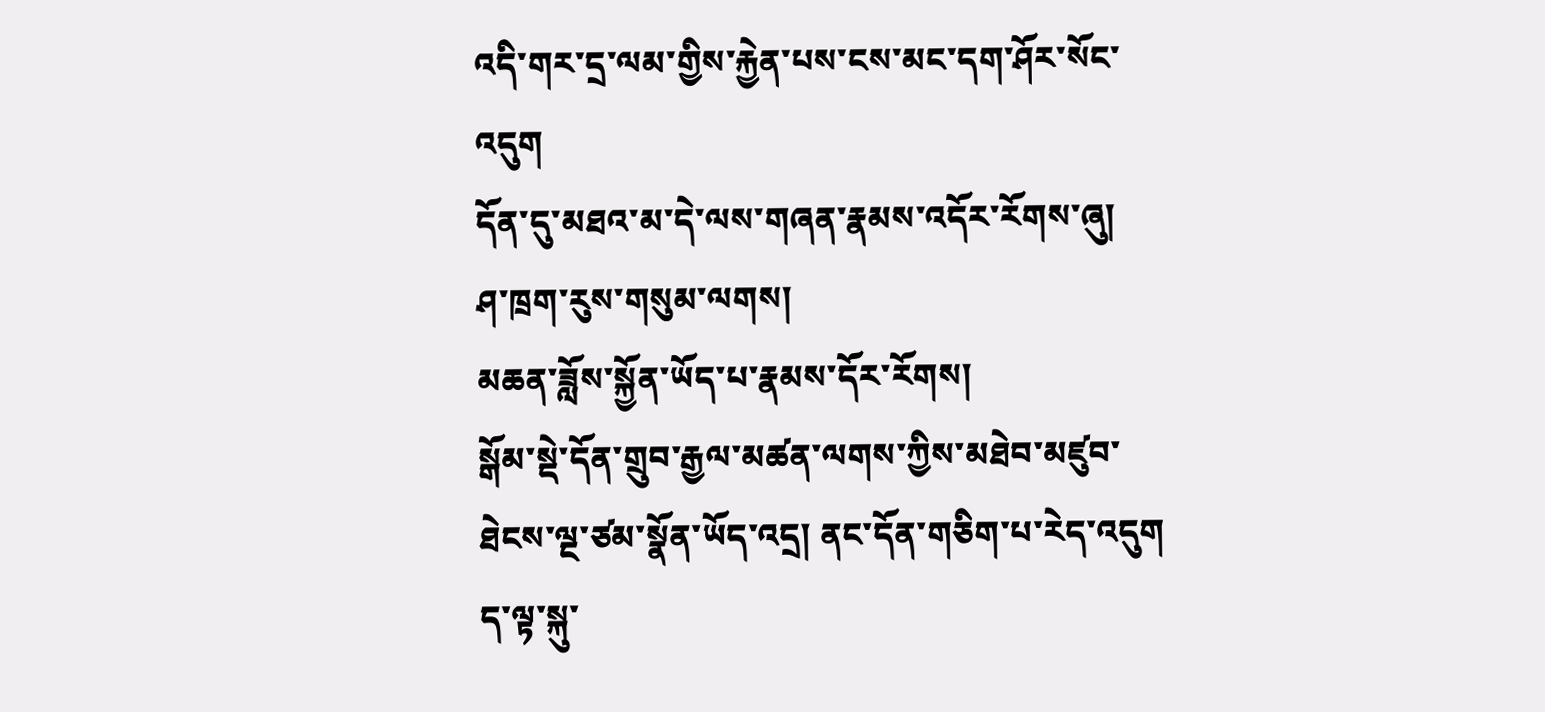འདི་གར་དྲ་ལམ་གྱིས་རྐྱེན་པས་ངས་མང་དག་ཤོར་སོང་འདུག
དོན་དུ་མཐའ་མ་དེ་ལས་གཞན་རྣམས་འདོར་རོགས་ཞུ།
ཤ་ཁྲག་རུས་གསུམ་ལགས།
མཆན་ཟློས་སྐྱོན་ཡོད་པ་རྣམས་དོར་རོགས།
སྒོམ་སྡེ་དོན་གྲུབ་རྒྱལ་མཚན་ལགས་ཀྱིས་མཐེབ་མཛུབ་ཐེངས་ལྔ་ཙམ་སྣོན་ཡོད་འདྲ། ནང་དོན་གཅིག་པ་རེད་འདུག
ད་ལྟ་སྐུ་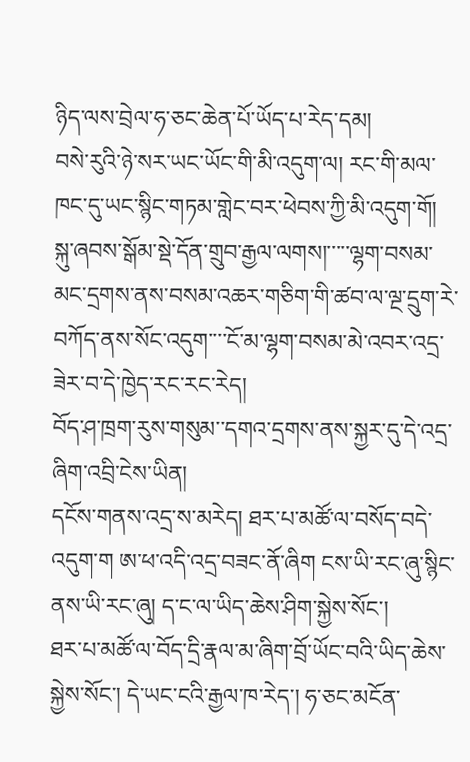ཉིད་ལས་བྲེལ་ཧ་ཅང་ཆེན་པོ་ཡོད་པ་རེད་དམ།
བསེ་རུའི་ཉེ་སར་ཡང་ཡོང་གི་མི་འདུག་ལ། རང་གི་མལ་ཁང་དུ་ཡང་སྙིང་གཏམ་གླེང་བར་ཕེབས་ཀྱི་མི་འདུག་གོ།
སྐུ་ཞབས་སྒོམ་སྡེ་དོན་གྲུབ་རྒྱལ་ལགས།་་་་་ལྷག་བསམ་མང་དྲགས་ནས་བསམ་འཆར་གཅིག་གི་ཚབ་ལ་ལྔ་དྲུག་རེ་བཀོད་ནས་སོང་འདུག་་་་ངོ་མ་ལྷག་བསམ་མེ་འབར་འདྲ་ཟེར་བ་དེ་ཁྱེད་རང་རང་རེད།
བོད་ཤ་ཁྲག་རུས་གསུམ་་དགའ་དྲགས་ནས་སྐྱར་དུ་དེ་འདྲ་ཞིག་འབྲི་ངེས་ཡིན།
དངོས་གནས་འདྲ་ས་མརེད། ཐར་པ་མཚོ་ལ་བསོད་བདེ་འདུག་ག ཨ་ཕ་འདི་འདྲ་བཟང་ནོ་ཞིག ངས་ཡི་རང་ཞུ་སྙིང་ནས་ཡི་རང་ཞུ། ད་ང་ལ་ཡིད་ཆེས་ཤིག་སྐྱེས་སོང་།
ཐར་པ་མཚོ་ལ་བོད་དྲི་རྣལ་མ་ཞིག་བྲོ་ཡོང་བའི་ཡིད་ཆེས་སྐྱེས་སོང་། དེ་ཡང་ངའི་རྒྱལ་ཁ་རེད་། ཧ་ཅང་མངོན་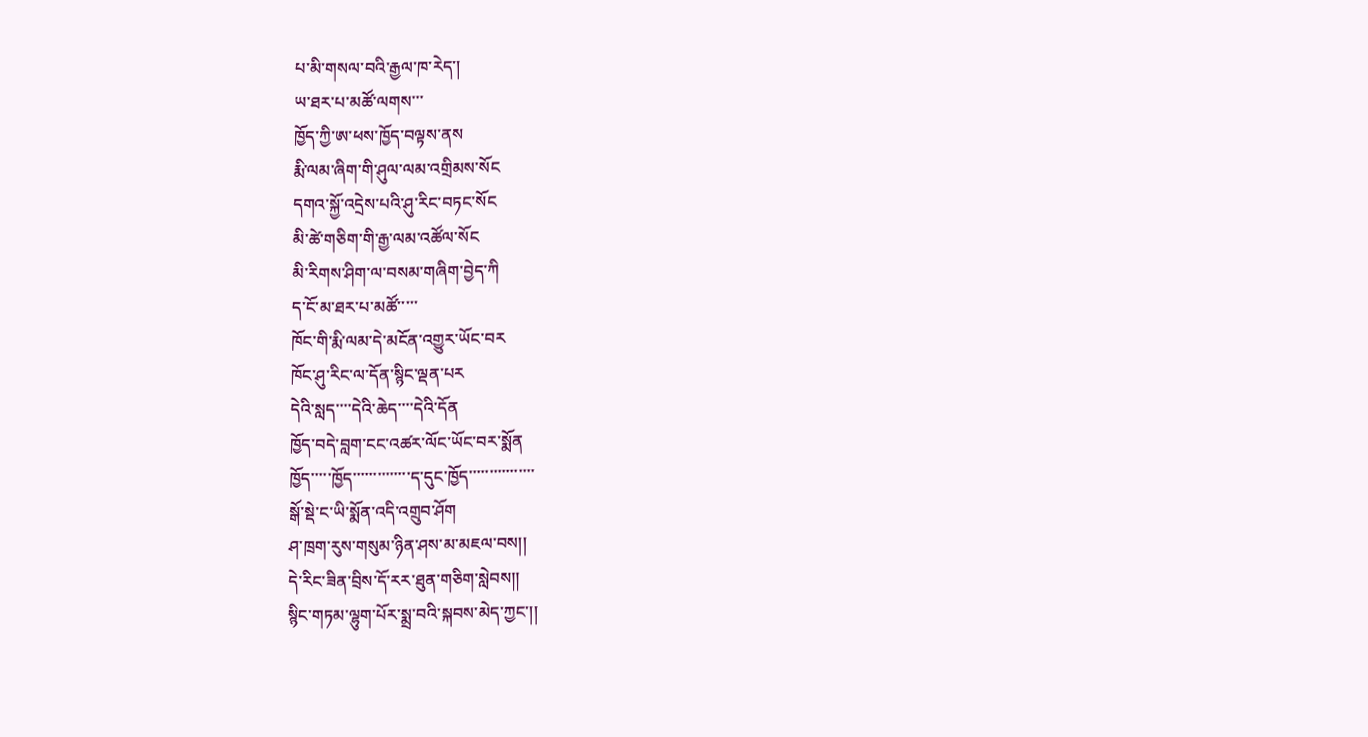པ་མི་གསལ་བའི་རྒྱལ་ཁ་རེད་།
ཡ་ཐར་པ་མཚོ་ལགས་་་
ཁྱོད་ཀྱི་ཨ་ཕས་ཁྱོད་བལྟས་ནས
རྨི་ལམ་ཞིག་གི་ཤུལ་ལམ་འགྲིམས་སོང
དགའ་སྐྱོ་འདྲེས་པའི་ཤུ་རིང་བཏང་སོང
མི་ཚེ་གཅིག་གི་རྒྱ་ལམ་འཚོལ་སོང
མི་རིགས་ཤིག་ལ་བསམ་གཞིག་བྱེད་ཀི
ད་ངོ་མ་ཐར་པ་མཚོ་་་་་
ཁོང་གི་རྨི་ལམ་དེ་མངོན་འགྱུར་ཡོང་བར
ཁོང་ཤུ་རིང་ལ་དོན་སྙིང་ལྡན་པར
དེའི་སླད་་་་དེའི་ཆེད་་་་དེའི་དོན
ཁྱོད་བདེ་བླག་ངང་འཚར་ལོང་ཡོང་བར་སྨོན
ཁྱོད་་་་་ཁྱོད་་་་་་་་་་་་་་ད་དུང་ཁྱོད་་་་་་་་་་་་་་་་
སྒོ་སྡེ་ང་ཡི་སྨོན་འདི་འགྲུབ་ཤོག
ཤ་ཁྲག་རུས་གསུམ་ཉིན་ཤས་མ་མཇལ་བས།།
དེ་རིང་ཟིན་བྲིས་དོ་རར་ཐུན་གཅིག་སླེབས།།
སྙིང་གཏམ་ལྷུག་པོར་སྨྲ་བའི་སྐབས་མེད་ཀྱང་།།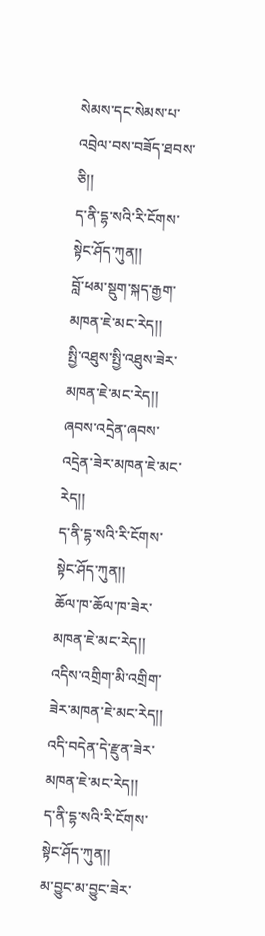སེམས་དང་སེམས་པ་འབྲེལ་བས་བཟོད་ཐབས་ཅི།།
ད་ནི་དྷ་སའི་རི་ངོགས་སྟེང་ཤོད་ཀུན།།
བློ་ཕམ་སྡུག་སྐད་རྒྱག་མཁན་ཇེ་མང་རེད།།
སྤྱི་འཐུས་སྤྱི་འཐུས་ཟེར་མཁན་ཇེ་མང་རེད།།
ཞབས་འདྲེན་ཞབས་འདྲེན་ཟེར་མཁན་ཇེ་མང་རེད།།
ད་ནི་དྷ་སའི་རི་ངོགས་སྟེང་ཤོད་ཀུན།།
ཆོལ་ཁ་ཆོལ་ཁ་ཟེར་མཁན་ཇེ་མང་རེད།།
འདིས་འགྲིག་མི་འགྲིག་ཟེར་མཁན་ཇེ་མང་རེད།།
འདི་བདེན་དེ་རྫུན་ཟེར་མཁན་ཇེ་མང་རེད།།
ད་ནི་དྷ་སའི་རི་ངོགས་སྟེང་ཤོད་ཀུན།།
མ་བྱུང་མ་བྱུང་ཟེར་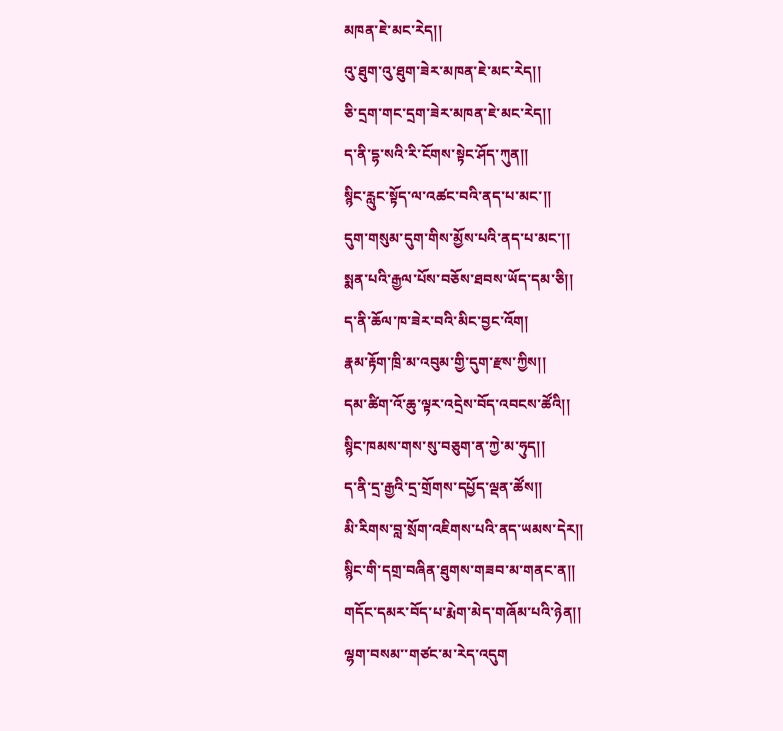མཁན་ཇེ་མང་རེད།།
འུ་ཐུག་འུ་ཐུག་ཟེར་མཁན་ཇེ་མང་རེད།།
ཅི་དྲག་གང་དྲག་ཟེར་མཁན་ཇེ་མང་རེད།།
ད་ནི་དྷ་སའི་རི་ངོགས་སྟེང་ཤོད་ཀུན།།
སྙིང་རླུང་སྟོད་ལ་འཚང་བའི་ནད་པ་མང་།།
དུག་གསུམ་དུག་གིས་མྱོས་པའི་ནད་པ་མང་།།
སྨན་པའི་རྒྱལ་པོས་བཅོས་ཐབས་ཡོད་དམ་ཅི།།
ད་ནི་ཆོལ་ཁ་ཟེར་བའི་མིང་བྱང་འོག།
རྣམ་རྟོག་ཁྲི་མ་འབུམ་གྱི་དུག་རྫས་ཀྱིས།།
དམ་ཚིག་འོ་ཆུ་ལྟར་འདྲེས་བོད་འབངས་ཚོའི།།
སྙིང་ཁམས་གས་སུ་བཅུག་ན་ཀྱེ་མ་ཧུད།།
ད་ནི་དྲ་རྒྱའི་དྲ་གྲོགས་དཔྱོད་ལྡན་ཚོས།།
མི་རིགས་བླ་སྲོག་འཇིགས་པའི་ནད་ཡམས་དེར།།
སྙིང་གི་དགྲ་བཞིན་ཐུགས་གཟབ་མ་གནང་ན།།
གདོང་དམར་བོད་པ་རྨེག་མེད་གཞོམ་པའི་ཉེན།།
ལྷག་བསམ་་གཙང་མ་རེད་འདུག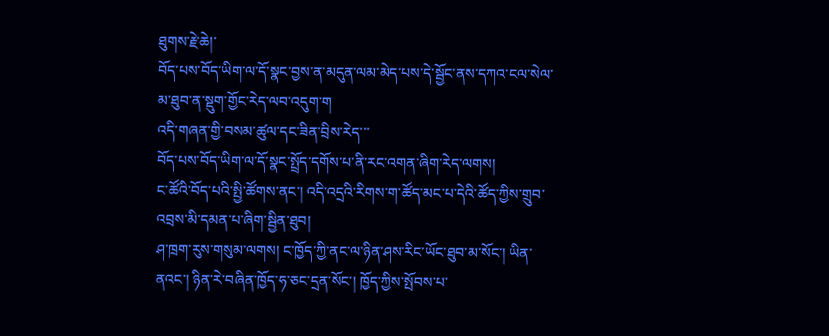ཐུགས་རྗེ་ཆེ།་
བོད་པས་བོད་ཡིག་ལ་དོ་སྣང་བྱས་ན་མདུན་ལམ་མེད་པས་དེ་སྦྱོང་ནས་དཀའ་ངལ་སེལ་མ་ཐུབ་ན་སྡུག་གྱོང་རེད་ལབ་འདུག་ག
འདི་གཞན་གྱི་བསམ་ཚུལ་དང་ཟིན་བྲིས་རེད་་་
བོད་པས་བོད་ཡིག་ལ་དོ་སྣང་སྤྲོད་དགོས་པ་ནི་རང་འགན་ཞིག་རེད་ལགས།
ང་ཚོའི་བོད་པའི་སྤྱི་ཚོགས་ནང་། འདི་འདྲའི་རིགས་ག་ཚོད་མང་པ་དེའི་ཚོད་ཀྱིས་གྲུབ་འབྲས་མི་དམན་པ་ཞིག་སྦྱིན་ཐུབ།
ཤ་ཁྲག་རུས་གསུམ་ལགས། ང་ཁྱོད་ཀྱི་ནང་ལ་ཉིན་ཤས་རིང་ཡོང་ཐུབ་མ་སོང་། ཡིན་ནའང་། ཉིན་རེ་བཞིན་ཁྱོད་ཧ་ཅང་དྲན་སོང་། ཁྱོད་ཀྱིས་སྤོབས་པ་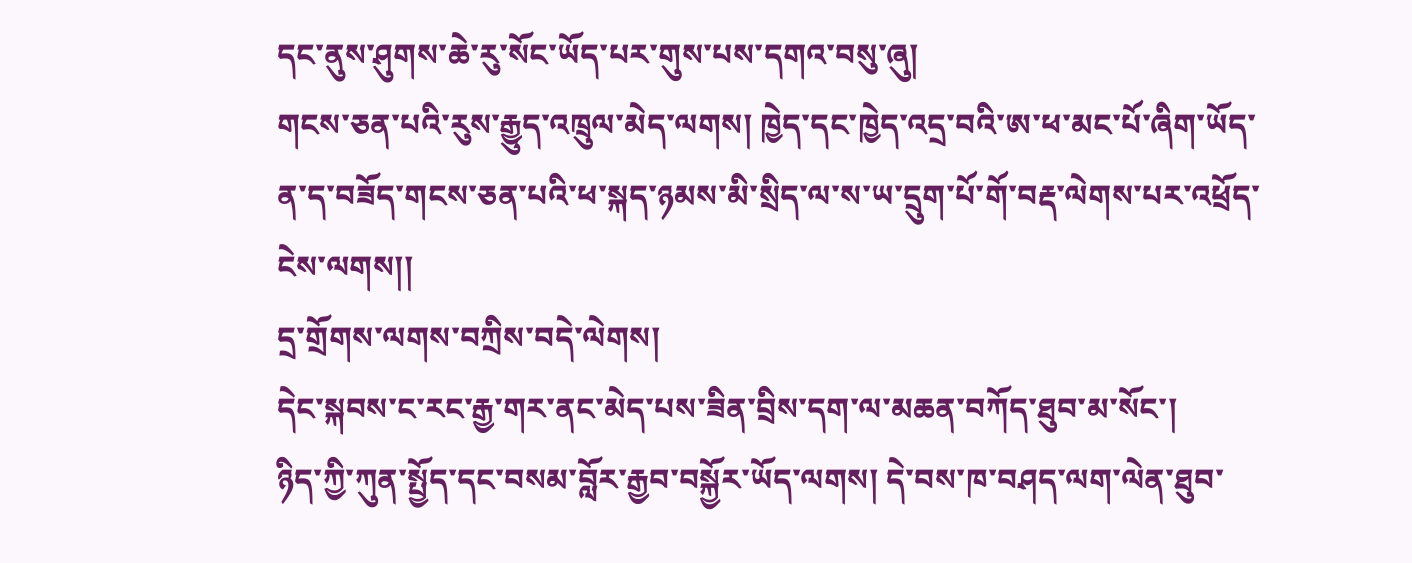དང་ནུས་ཤུགས་ཆེ་རུ་སོང་ཡོད་པར་གུས་པས་དགའ་བསུ་ཞུ།
གངས་ཅན་པའི་རུས་རྒྱུད་འཁྲུལ་མེད་ལགས། ཁྱེད་དང་ཁྱེད་འདྲ་བའི་ཨ་ཕ་མང་པོ་ཞིག་ཡོད་ན་ད་བཟོད་གངས་ཅན་པའི་ཕ་སྐད་ཉམས་མི་སྲིད་ལ་ས་ཡ་དྲུག་པོ་གོ་བརྡ་ལེགས་པར་འཕྲོད་ངེས་ལགས།།
དྲ་གྲོགས་ལགས་བཀྲིས་བདེ་ལེགས།
དེང་སྐབས་ང་རང་རྒྱ་གར་ནང་མེད་པས་ཟིན་བྲིས་དག་ལ་མཆན་བཀོད་ཐུབ་མ་སོང་།
ཉིད་ཀྱི་ཀུན་སྤྱོད་དང་བསམ་བློར་རྒྱབ་བསྐྱོར་ཡོད་ལགས། དེ་བས་ཁ་བཤད་ལག་ལེན་ཐུབ་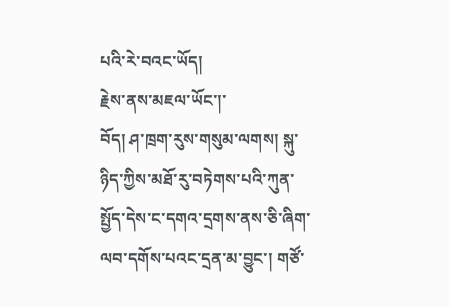པའི་རེ་བའང་ཡོད།
རྗེས་ནས་མཇལ་ཡོང་།་
བོད། ཤ་ཁྲག་རུས་གསུམ་ལགས། སྐུ་ཉིད་ཀྱིས་མཐོ་རུ་བཏེགས་པའི་ཀུན་སྤྱོད་དེས་ང་དགའ་དྲགས་ནས་ཅི་ཞིག་ལབ་དགོས་པའང་དྲན་མ་བྱུང་། གཙོ་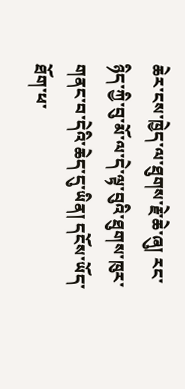ཆེར་ངས་ཁྱེད་ལ་ཐུགས་རྗེ་ཆེ་ཞུ། རང་ཉིད་ཀྱི་བུ་མོ་ལ་དེ་ལྟ་བུའི་ཐུགས་ཁུར་གནང་བ་དེའི་ཆེད་དུ་ཡིན། དངོས་ཡོད་ཐོག་ཕ་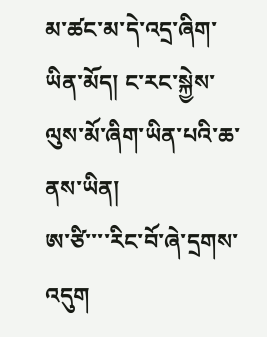མ་ཚང་མ་དེ་འདྲ་ཞིག་ཡིན་མོད། ང་རང་སྐྱེས་ལུས་མོ་ཞིག་ཡིན་པའི་ཆ་ནས་ཡིན།
ཨ་ཙི་་་་རིང་བོ་ཞེ་དྲགས་འདུག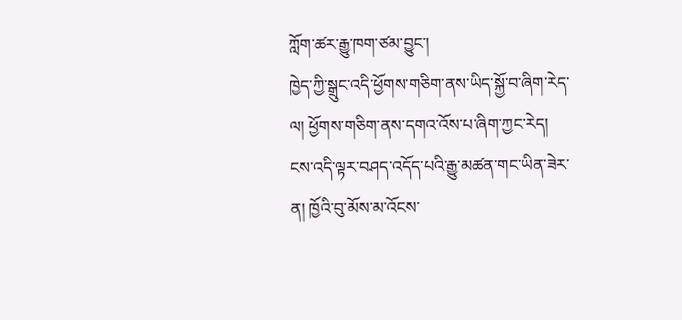ཀློག་ཚར་རྒྱུ་ཁག་ཙམ་བྱུང་།
ཁྱེད་ཀྱི་སྒྲུང་འདི་ཕྱོགས་གཅིག་ནས་ཡིད་སྐྱོ་བ་ཞིག་རེད་ལ། ཕྱོགས་གཅིག་ནས་དགའ་འོས་པ་ཞིག་ཀྱང་རེད། ངས་འདི་ལྟར་བཤད་འདོད་པའི་རྒྱུ་མཚན་གང་ཡིན་ཟེར་ན། ཁྱོའི་བུ་མོས་མ་འོངས་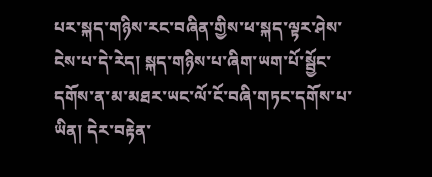པར་སྐད་གཉིས་རང་བཞིན་གྱིས་ཕ་སྐད་ལྟར་ཤེས་ངེས་པ་དེ་རེད། སྐད་གཉིས་པ་ཞིག་ཡག་པོ་སྦྱོང་དགོས་ན་མ་མཐར་ཡང་ལོ་ངོ་བཞི་གཏང་དགོས་པ་ཡིན། དེར་བརྟེན་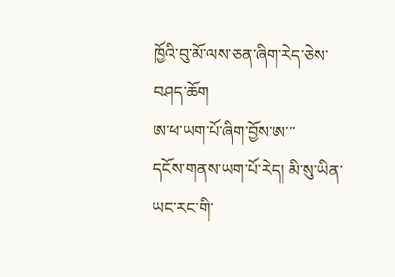ཁྱོའི་བུ་མོ་ལས་ཅན་ཞིག་རེད་ཅེས་བཤད་ཆོག
ཨ་ཕ་ཡག་པོ་ཞིག་བྱོས་ཨ་་་
དངོས་གནས་ཡག་པོ་རེད། མི་སུ་ཡིན་ཡང་རང་གི་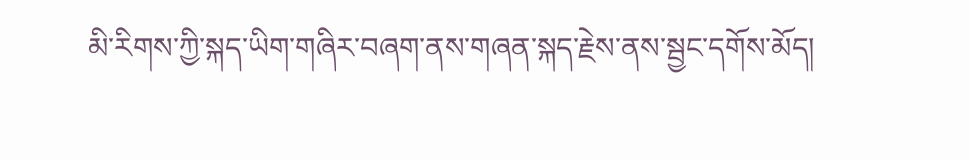མི་རིགས་ཀྱི་སྐད་ཡིག་གཞིར་བཞག་ནས་གཞན་སྐད་རྗེས་ནས་སྦྱང་དགོས་མོད།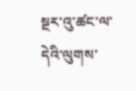སྔར་འུ་ཚང་ལ་དེའི་ལུགས་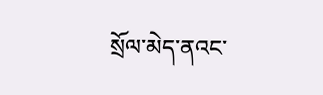སྲོལ་མེད་ནའང་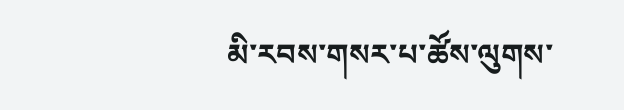མི་རབས་གསར་པ་ཚོས་ལུགས་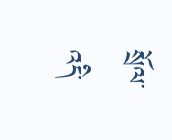སྲོལ་འདི་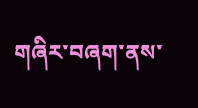གཞིར་བཞག་ནས་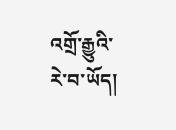འགྲོ་རྒྱུའི་རེ་བ་ཡོད།